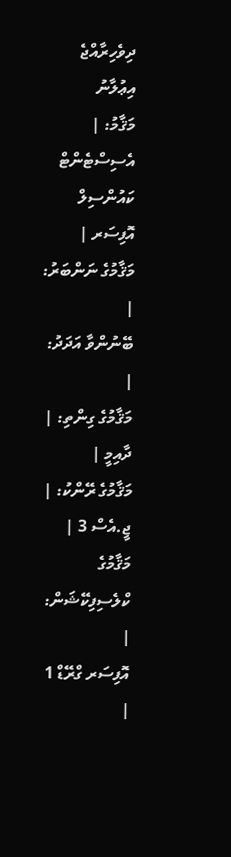ދިވެހިރާއްޖެ
އިޢުލާނު
މަޤާމު: |
އެސިސްޓެންޓް ކައުންސިލް އޮފިސަރ |
މަޤާމުގެ ނަންބަރު: |
ބޭނުންވާ އަދަދު: |
މަޤާމުގެ ގިންތި: |
ދާއިމީ |
މަޤާމުގެ ރޭންކު: |
ޖީ.އެސް 3 |
މަޤާމުގެ ކްލެސިފިކޭޝަން: |
އޮފިސަރ ގްރޭޑް 1 |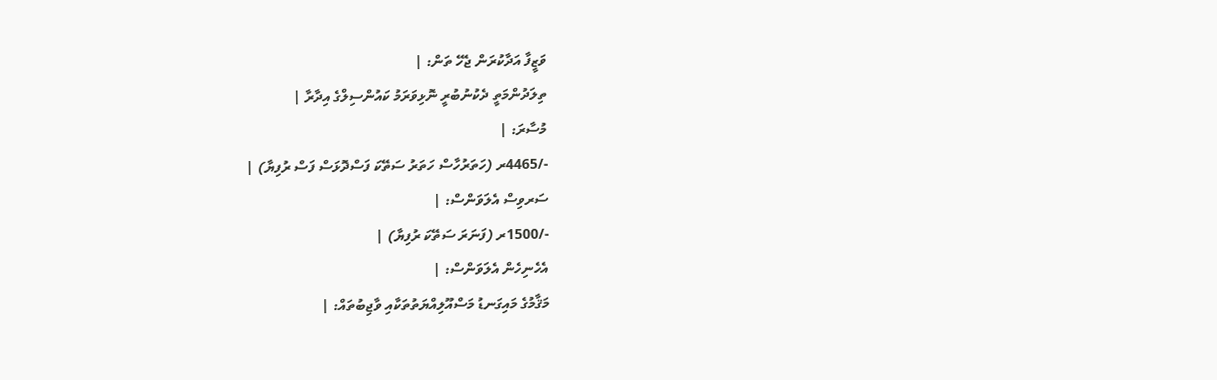ވަޒީފާ އަދާކުރަން ޖެހޭ ތަން: |
ތިލަދުންމަތީ ދެކުނުބުރީ ނޮޅިވަރަމު ކައުންސިލްގެ އިދާރާ |
މުސާރަ: |
-/4465ރ (ހަތަރުހާސް ހަތަރު ސަތޭކަ ފަސްދޮޅަސް ފަސް ރުފިޔާ) |
ސަރވިސް އެލަވަންސް: |
-/1500ރ (ފަނަރަ ސަތޭކަ ރުފިޔާ) |
އެހެނިހެން އެލަވަންސް: |
މަޤާމުގެ މައިގަނޑު މަސްއޫލިއްޔަތުތަކާއި ވާޖިބުތައް: |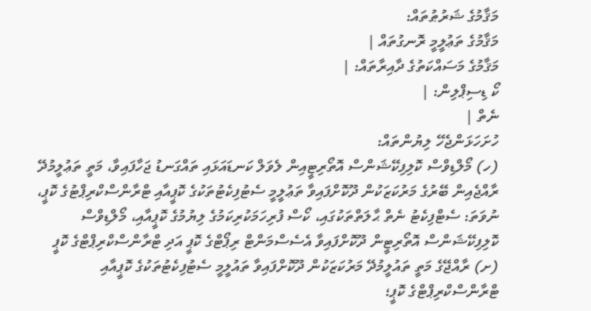މަޤާމުގެ ޝަރުޠުތައް:
މަޤާމުގެ ތަޢުލީމީ ރޮނގުތައް |
މަޤާމުގެ މަސައްކަތުގެ ދާއިރާތައް: |
ކޯ ޑިސިޕްލިން: |
ނެތް |
ހުށަހަޅަންޖެހޭ ލިޔުންތައް:
(ހ) މޯލްޑިވްސް ކޮލިފިކޭޝަންސް އޮތޯރިޓީއިން ލެވަލް ކަނޑައަޅައި ތައްގަނޑު ޖަހާފައިވާ، މަތީ ތަޢުލީމުދޭ ރާއްޖެއިން ބޭރުގެ މަރުކަޒަކުން ދޫކޮށްފައިވާ ތަޢުލީމީ ސެޓުފިކެޓުތަކުގެ ކޮޕީއާއި ޓްރާންސްކްރިޕްޓުގެ ކޮޕީ، ނުވަތަ: ސެޓްފިކެޓު ނެތް ޙާލަތްތަކުގައި، ކޯސް ފުރިހަމަކުރިކަމުގެ ލިޔުމުގެ ކޮޕީއާއި، މޯލްޑިވްސް ކޮލިފިކޭޝަންސް އޮތޯރިޓީން ދޫކޮށްފައިވާ އެސެސްމަންޓް ރިޕޯޓްގެ ކޮޕީ އަދި ޓްރާންސްކްރިޕްޓްގެ ކޮޕީ (ށ) ރާއްޖޭގެ މަތީ ތައުލީމުދޭ މަރުކަޒަކުން ދޫކޮށްފައިވާ ތައުލީމީ ސެޓުފިކެޓުތަކުގެ ކޮޕީއާއި ޓްރާންސްކްރިޕްޓްގެ ކޮޕީ؛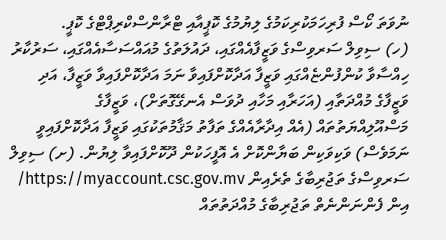ނުވަތަ ކޯސް ފުރިހަމަކުރިކަމުގެ ލިޔުމުގެ ކޮޕީއާއި ޓްރާންސްކްރިޕްޓްގެ ކޮޕީ.
(ހ) ސިވިލް ސަރވިސްގެ ވަޒީފާއެއްގައި، ދައުލަތުގެ މުއައްސަސާއެއްގައި، ސަރުކާރު ހިއްސާވާ ކުންފުންޏެއްގައި ވަޒީފާ އަދާކޮށްފައިވާ ނަމަ އަދާކޮށްފައިވާ ވަޒީފާ، އަދި ވަޒީފާގެ މުއްދަތާއި (އަހަރާއި މަހާއި ދުވަސް އެނގޭގޮތަށް)، ވަޒީފާގެ މަސްއޫލިއްޔަތުތައް (އެއް އިދާރާއެއްގެ ތަފާތު މަޤާމުތަކުގައި ވަޒީފާ އަދާކޮށްފައިވީ ނަމަވެސް) ވަކިވަކިން ބަޔާންކޮށް އެ އޮފީހަކުން ދޫކޮށްފައިވާ ލިޔުން. (ށ) ސިވިލް ސަރވިސްގެ ތަޖުރިބާގެ ތެރެއިން https://myaccount.csc.gov.mv/ އިން ފެންނަންނެތް ތަޖުރިބާގެ މުއްދަތުތައް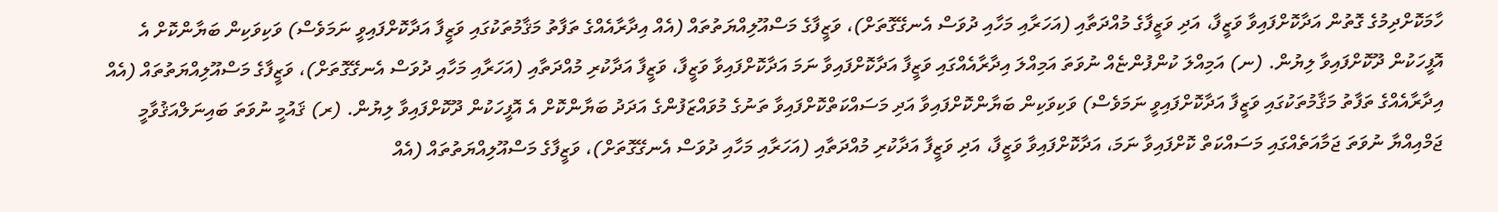ހާމަކޮށްދިމުގެ ގޮތުން އަދާކޮށްފައިވާ ވަޒީފާ، އަދި ވަޒީފާގެ މުއްދަތާއި (އަހަރާއި މަހާއި ދުވަސް އެނގޭގޮތަށް)، ވަޒީފާގެ މަސްއޫލިއްޔަތުތައް (އެއް އިދާރާއެއްގެ ތަފާތު މަޤާމުތަކުގައި ވަޒީފާ އަދާކޮށްފައިވީ ނަމަވެސް) ވަކިވަކިން ބަޔާންކޮށް އެ އޮފީހަކުން ދޫކޮށްފައިވާ ލިޔުން. (ނ) އަމިއްލަ ކުންފުންޏެއް ނުވަތަ އަމިއްލަ އިދާރާއެއްގައި ވަޒީފާ އަދާކޮށްފައިވާ ނަމަ އަދާކޮށްފައިވާ ވަޒީފާ، ވަޒީފާ އަދާކުރި މުއްދަތާއި (އަހަރާއި މަހާއި ދުވަސް އެނގޭގޮތަށް)، ވަޒީފާގެ މަސްއޫލިއްޔަތުތައް (އެއް އިދާރާއެއްގެ ތަފާތު މަޤާމުތަކުގައި ވަޒީފާ އަދާކޮށްފައިވީ ނަމަވެސް) ވަކިވަކިން ބަޔާންކޮށްފައިވާ އަދި މަސައްކަތްކޮށްފައިވާ ތަނުގެ މުވައްޒަފުންގެ އަދަދު ބަޔާންކޮށް އެ އޮފީހަކުން ދޫކޮށްފައިވާ ލިޔުން. (ރ) ޤައުމީ ނުވަތަ ބައިނަލްއަޤުވާމީ ޖަމްއިއްޔާ ނުވަތަ ޖަމާއަތެއްގައި މަސައްކަތް ކޮށްފައިވާ ނަމަ، އަދާކޮށްފައިވާ ވަޒީފާ، އަދި ވަޒީފާ އަދާކުރި މުއްދަތާއި (އަހަރާއި މަހާއި ދުވަސް އެނގޭގޮތަށް)، ވަޒީފާގެ މަސްއޫލިއްޔަތުތައް (އެއް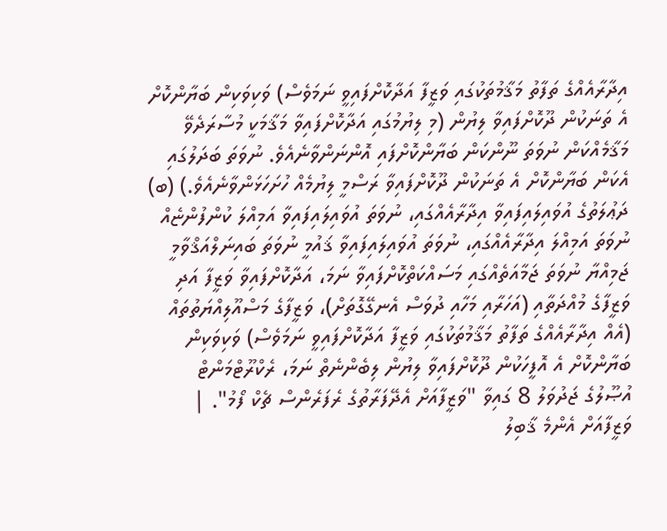އިދާރާއެއްގެ ތަފާތު މަޤާމުތަކުގައި ވަޒީފާ އަދާކޮށްފައިވީ ނަމަވެސް) ވަކިވަކިން ބަޔާންކޮށް އެ ތަނަކުން ދޫކޮށްފައިވާ ލިޔުން (މި ލިޔުމުގައި އަދާކޮށްފައިވާ މަޤާމަކީ މުސާރަދެވޭ މަޤާމެއްކަން ނުވަތަ ނޫންކަން ބަޔާންކޮށްފައި އޮންނަންވާނެއެވެ. ނުވަތަ ބަދަލުގައި އެކަން ބަޔާންކޮށް އެ ތަނަކުން ދޫކޮށްފައިވާ ރަސްމީ ލިޔުމެއް ހުށަހަޅަންވާނެއެވެ.) (ބ) ދަޢުލަތުގެ އުވައިލައިފައިވާ އިދާރާއެއްގައި، ނުވަތަ އުވައިލައިފައިވާ އަމިއްލަ ކުންފުންޏެއް ނުވަތަ އަމިއްލަ އިދާރާއެއްގައި، ނުވަތަ އުވައިލައިފައިވާ ޤައުމީ ނުވަތަ ބައިނަލްއަޤްވާމީ ޖަމިއްޔާ ނުވަތަ ޖަމާއަތެއްގައި މަސައްކަތްކޮށްފައިވާ ނަމަ، އަދާކޮށްފައިވާ ވަޒީފާ އަދި ވަޒީފާގެ މުއްދަތާއި (އަހަރާއި މަހާއި ދުވަސް އެނގޭގޮތަށް)، ވަޒީފާގެ މަސްއޫލިއްޔަތުތައް (އެއް އިދާރާއެއްގެ ތަފާތު މަޤާމުތަކުގައި ވަޒީފާ އަދާކޮށްފައިވީ ނަމަވެސް) ވަކިވަކިން ބަޔާންކޮށް އެ އޮފީހަކުން ދޫކޮށްފައިވާ ލިޔުން ލިބެންނެތް ނަމަ، ރެކްރޫޓްމަންޓް އުޞޫލުގެ ޖަދުވަލު 8 ގައިވާ "ވަޒީފާއަށް އެދޭފަރާތުގެ ރެފަރެންސް ޗެކް ފޯމު". |
ވަޒީފާއަށް އެންމެ ޤާބިލު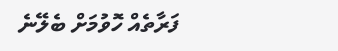ފަރާތެއް ހޮވުމަށް ބެލޭނެ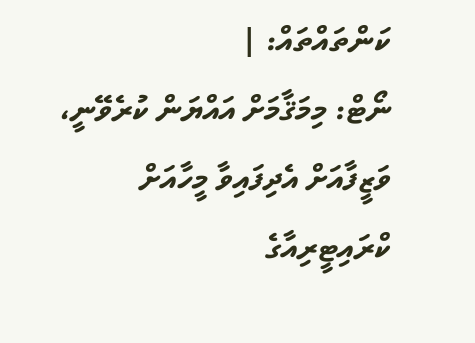ކަންތައްތައް: |
ނޯޓް: މިމަޤާމަށް އައްޔަން ކުރެވޭނީ، ވަޒީފާއަށް އެދިފައިވާ މީހާއަށް ކްރައިޓީރިއާގެ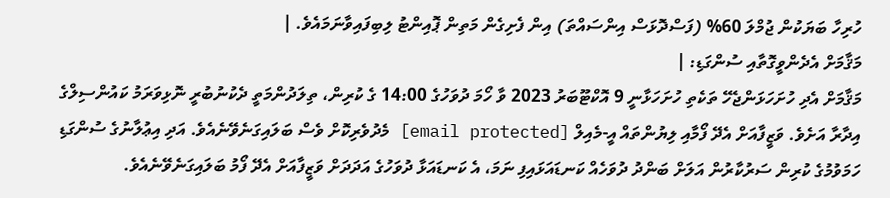ހުރިހާ ބަޔަކުން ޖުމްލަ 60% (ފަސްދޮޅަސް އިންސައްތަ) އިން ފެށިގެން މަތިން ޕޮއިންޓު ލިބިފައިވާނަމައެވެ. |
މަޤާމަށް އެދެންވީގޮތާއި ސުންގަޑި: |
މަޤާމަށް އެދި ހުށަހަޅަންޖެހޭ ތަކެތި ހުށަހަޅާނީ 9 އޮކްޓޫބަރު 2023 ވާ ހޯމަ ދުވަހުގެ 14:00 ގެ ކުރިން، ތިލަދުންމަތީ ދެކުނުބުރީ ނޮޅިވަރަމު ކައުންސިލްގެ އިދާރާ އަށެވެ. ވަޒީފާއަށް އެދޭ ފޯމާއި ލިޔުންތައް އީ-މެއިލް [email protected] މެދުވެރިކޮށް ވެސް ބަލައިގަނެވޭނެއެވެ. އަދި އިޢުލާނުގެ ސުންގަޑި ހަމަވުމުގެ ކުރިން ސަރުކާރުން އަލަށް ބަންދު ދުވަހެއް ކަނޑައަޅައިފި ނަމަ، އެ ކަނޑައަޅާ ދުވަހުގެ އަދަދަށް ވަޒީފާއަށް އެދޭ ފޯމު ބަލައިގަނެވޭނެއެވެ.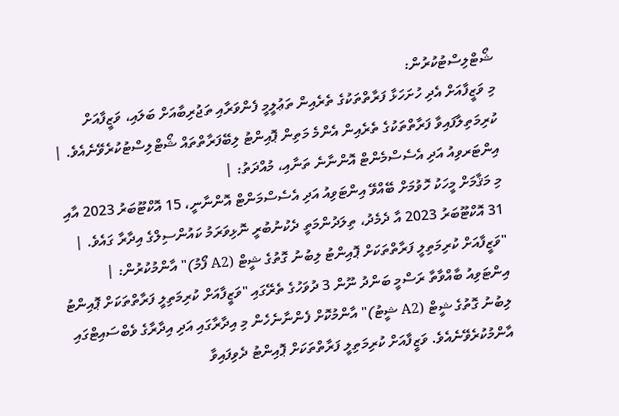ޝޯޓްލިސްޓުކުރުން:
މި ވަޒީފާއަށް އެދި ހުށަހަޅާ ފަރާތްތަކުގެ ތެރެއިން ތަޢުލީމީ ފެންވަރާއި ތަޖުރިބާއަށް ބަލައި، ވަޒީފާއަށް ކުރިމަތިލާފައިވާ ފަރާތްތަކުގެ ތެރެއިން އެންމެ މަތިން ޕޮއިންޓު ލިބޭފަރާތްތައް ޝޯޓްލިސްޓުކުރެވޭނެއެވެ. |
އިންޓަރވިއު އަދި އެސެސްމެންޓް އޮންނާނެ ތަނާއި، މުއްދަތު: |
މި މަޤާމަށް މީހަކު ހޮވުމަށް ބޭއްވޭ އިންޓަވިއު އަދި އެސެސްމަންޓް އޮންނާނީ، 15 އޮކްޓޫބަރު 2023 އާއި 31 އޮކްޓޫބަރު 2023 އާ ދެމެދު، ތިލަދުންމަތީ ދެކުނުބުރީ ނޮޅިވަރަމު ކައުންސިލްގެ އިދާރާ ގައެވެ. |
"ވަޒީފާއަށް ކުރިމަތިލީ ފަރާތްތަކަށް ޕޮއިންޓު ލިބުނު ގޮތުގެ ޝީޓް (A2 ފޯމު)" އާންމުކުރުން: |
އިންޓަވިއު ބާއްވާތާ ރަސްމީ ބަންދު ނޫން 3 ދުވަހުގެ ތެރޭގައި "ވަޒީފާއަށް ކުރިމަތިލީ ފަރާތްތަކަށް ޕޮއިންޓު ލިބުނު ގޮތުގެ ޝީޓް (A2 ޝީޓު)" އާންމުކޮށް ފެންނާނެހެން މި އިދާރާގައި އަދި އިދާރާގެ ވެބްސައިޓްގައި އާންމުކުރެވޭނެއެވެ. ވަޒީފާއަށް ކުރިމަތިލީ ފަރާތްތަކަށް ޕޮއިންޓު ދެވިފައިވާ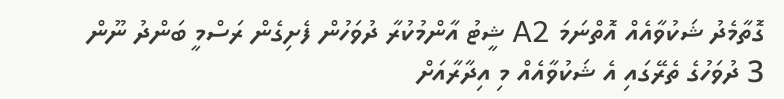ގޮތާމެދު ޝަކުވާއެއް އޮތްނަމަ A2 ޝީޓު އާންމުކުރާ ދުވަހުން ފެށިގެން ރަސްމީ ބަންދު ނޫން 3 ދުވަހުގެ ތެރޭގައި އެ ޝަކުވާއެއް މި އިދާރާއަށް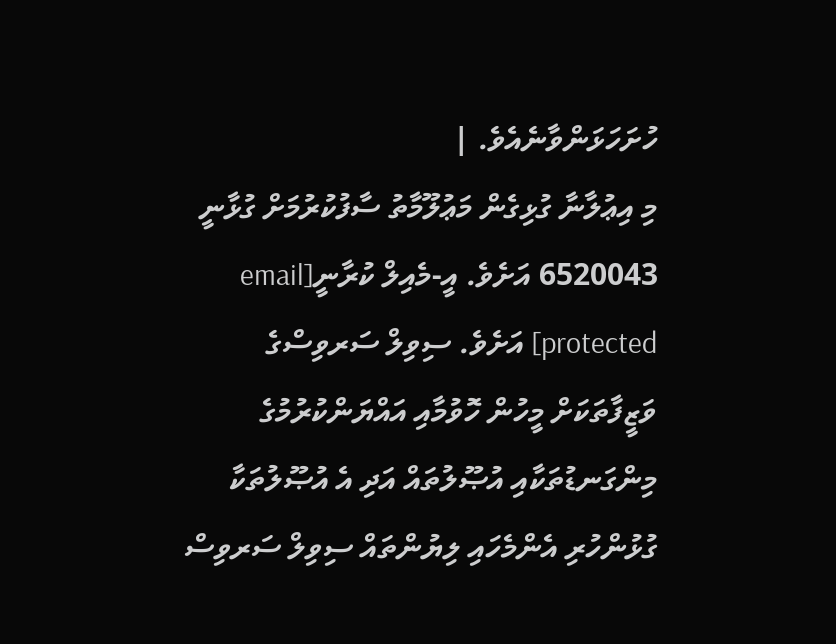ހުށަހަޅަންވާނެއެވެ. |
މި އިޢުލާނާ ގުޅިގެން މަޢުލޫމާތު ސާފުކުރުމަށް ގުޅާނީ 6520043 އަށެވެ. އީ-މެއިލް ކުރާނީ[email protected] އަށެވެ. ސިވިލް ސަރވިސްގެ ވަޒީފާތަކަށް މީހުން ހޮވުމާއި އައްޔަންކުރުމުގެ މިންގަނޑުތަކާއި އުޞޫލުތައް އަދި އެ އުޞޫލުތަކާ ގުޅުންހުރި އެންމެހައި ލިޔުންތައް ސިވިލް ސަރވިސް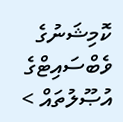ކޮމިޝަނުގެ ވެބްސައިޓްގެ އުޞޫލުތައް >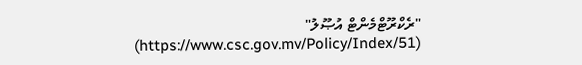"ރެކްރޫޓްމެންޓް އުޞޫލު" (https://www.csc.gov.mv/Policy/Index/51)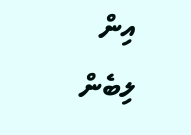އިން ލިބެން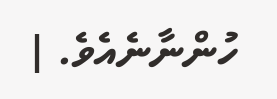ހުންނާނެއެވެ. |